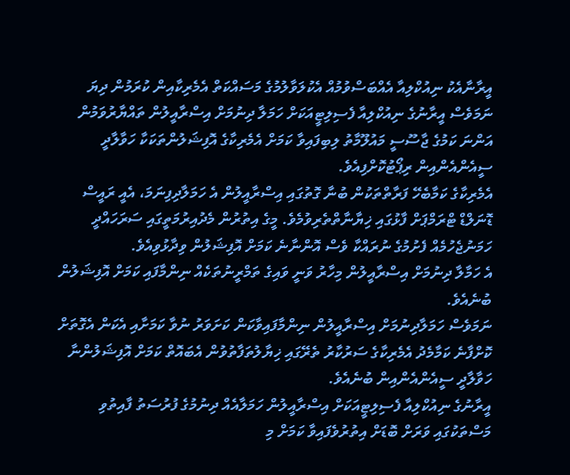އީރާނާއެކު ނިއުކްލިއާ އެއްބަސްވުމުއް އެކުލަވާލުމުގެ މަސައްކަތް އެމެރިކާއިން ކުރަމުން ދިޔަ ނަމަވެސް އީރާނުގެ ނިއުކްލިއާ ފެސިލިޓީއަކަށް ހަމަލާ ދިނުމަށް އިސްރާއީލުން ތައްޔާރުވަމުން އަންނަ ކަމުގެ ޖާސޫސީ މައުލޫމާތު ލިބިފައިވާ ކަމަށް އެމެރިކާގެ އޮފިޝަލުންތަކަކާ ހަވާލާދީ ސީއެންއެންއިން ރިޕޯޓުކޮށްފިއެވެ.
އެމެރިކާގެ ކަމާބެހޭ ފަރާތްތަކުން ބުނާ ގޮތުގައި އިސްރާއީލުން އެ ހަމަލާދިފިނަމަ، އެއީ ރައީސް ޑޮނަލްޑް ޓްރަމްޕަށް ފާޅުގައި ޚިޔާނާތްތެރިވުމެވެ. މީގެ އިތުރުން މެދުއިރުމަތީގައި ސަރަހައްދީ ހަމަނުޖެހުމެއް ފެށުމުގެ ނުރައްކާ ވެސް އޮންނާނެ ކަމަށް އޮފިޝަލުން ވިދާޅުވިއެވެ.
އެ ހަމާލާ ދިނުމަށް އިސްރާއީލުން މިހާރު ވަނީ ވައިގެ ތަމްރީނުތަކެއް ނިންމާފައި ކަމަށް އޮފިޝަލުން ބުނެއެވެ.
ނަމަވެސް ހަމަލާދިނުމަށް އިސްރާއީލުން ނިންމާފައިވާކަން ކަށަވަރު ނުވާ ކަމަށާއި އެކަން އެގޮތަށް ކޮށްފާނެ ކަމާމެދު އެމެރިކާގެ ސަރުކާރު ތެރޭގައި ޚިޔާލުތަފާތުވުން އެބައޮތް ކަމަށް އޮފިޝަލުންނާ ހަވާލާދީ ސީއެންއެންއިން ބުނެއެވެ.
އީރާނުގެ ނިއުކްލިއާ ފެސިލިޓީއަކަށް އިސްރާއީލުން ހަމަލާއެއް ދިނުމުގެ ފުރުސަތު ފާއިތުވި މަސްތަކުގައި ވަރަށް ބޮޑަށް އިތުރުވެފައިވާ ކަމަށް މި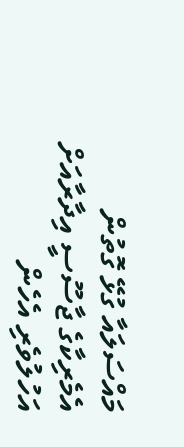މައްސަލައާ ގުޅޭ ގޮތުން އެމެރިކާގެ ޖާސޫސީ އިދާރާއަށް އަހުލުވެރި އެހެން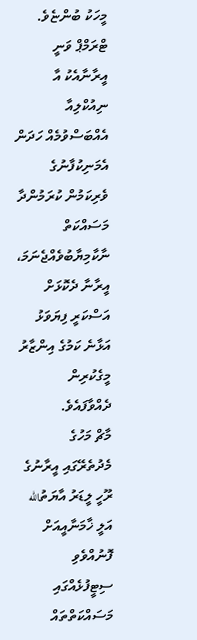މީހަކު ބުންޏެވެ.
ޓްރަމްޕް ވަނީ އީރާނާއެކު އާ ނިއުކްލިއާ އެއްބަސްވުމެއް ހަދަން އެމަނިކުފާނުގެ ވެރިކަމުން ކުރަމުންދާ މަސައްކަތް ނާކާމިޔާބުވެއްޖެނަމަ، އީރާނާ ދެކޮޅަށް އަސްކަރީ ފިޔަވަޅު އަޅާނެ ކަމުގެ އިންޒާރު މީގެކުރިން ދެއްވާފައެވެ.
މާޗް މަހުގެ މެދުތެރޭގައި އީރާނުގެ ރޫހީ ލީޑަރު އާޔަތުالله އަލީ ޚާމަނާއީއަށް ފޮނުއްވެވި ސިޓީފުޅެއްގައި މަސައްކަތްތައް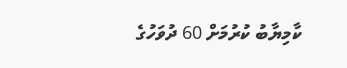ކާމިޔާބު ކުރުމަށް 60 ދުވަހުގެ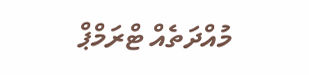މުއްދަތެއް ޓްރަމްޕް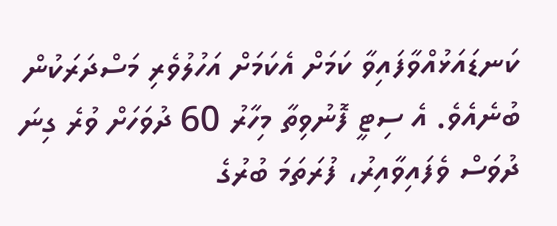ކަނޑައަޅުއްވާފައިވާ ކަމަށް އެކަމަށް އަހުލުވެރި މަސްދަރަކުން ބުނެއެވެ. އެ ސިޓީ ފޮނުވިތާ މިހާރު 60 ދުވަހަށް ވުރެ ގިނަ ދުވަސް ވެފައިވާއިރު، ފުރަތަމަ ބުރުގެ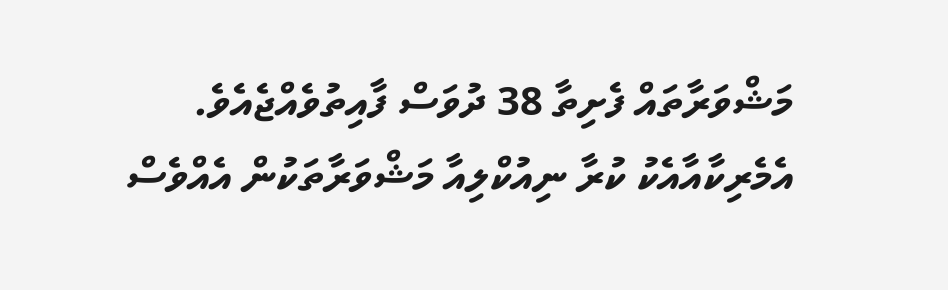މަޝްވަރާތައް ފެށިތާ 38 ދުވަސް ފާއިތުވެއްޖެއެވެ.
އެމެރިކާއާއެކު ކުރާ ނިއުކްލިއާ މަޝްވަރާތަކުން އެއްވެސް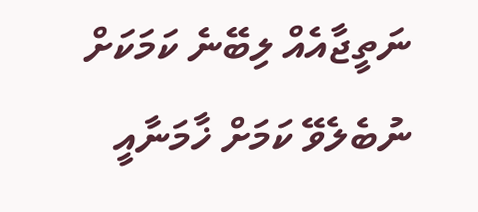ނަތީޖާއެއް ލިބޭނެ ކަމަކަށް ނުބެލެވޭ ކަމަށް ޚާމަނާއީ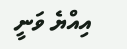އިއްޔެ ވަނީ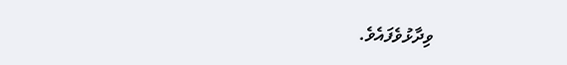ވިދާޅުވެފައެވެ.